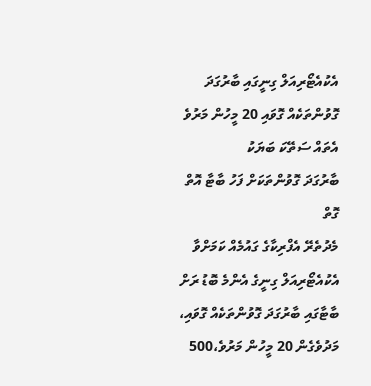އެކުއެޓޯރިއަލް ގިނީގައި ބާރުގަދަ ގޮވުންތަކެއް ގޮވައި 20 މީހުން މަރުވެ އެތައް ސަތޭކަ ބަޔަކު
ބާރުގަދަ ގޮވުންތަކަށް ފަހު ބާޓާ އޮތް ގޮތް
މެދުތެރޭ އެފްރިކާގެ ގައުމެއް ކަމަށްވާ އެކުއެޓޯރިއަލް ގިނީގެ އެންމެ ބޮޑު ރަށް ބާޓާގައި ބާރުގަދަ ގޮވުންތަކެއް ގޮވައި، މަދުވެގެން 20 މީހުން މަރުވެ،500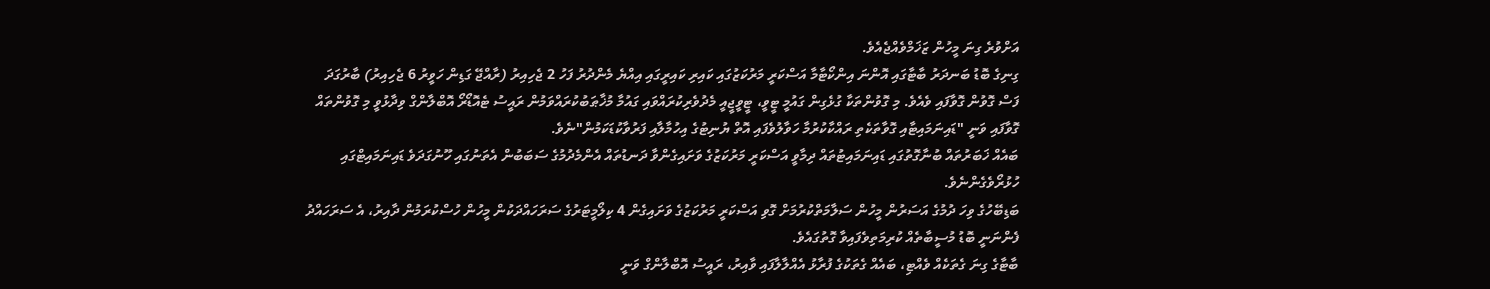އަށްވުރެ ގިނަ މީހުން ޒަޚަމްވެއްޖެއެވެ.
ގިނިގެ ބޮޑު ބަނދަރު ބާޓާގައި އޮންނަ އިންކޯޓާމާ އަސްކަރީ މަރުކަޒުގައި ކައިރި ކައިރީގައި އިއްޔެ މެންދުރު ފަހު 2 ޖެހިއިރު (ރާއްޖޭ ގަޑިން ހަވީރު 6 ޖެހިއިރު) ބާރުގަދަ ފަސް ގޮވުން ގޮވާފައި ވެއެވެ. މި ގޮވުންތަކާ ގުޅެގިން ގައުމީ ޓީވީ، ޓީވީޖީއީ މެދުވެރިކުރައްވައި ގައުމާ މުޚާޠަބުކުރައްވަމުން ރައީސު ޓެއޮޑޯރޯ އޮބްލާންގް ވިދާޅުވީ މި ގޮވުންތައް ގޮވާފައި ވަނީ "ޑައިނަމައިޓާއި ގޮވާތަކެތި ރައްކާކުރުމާ ހަވާލުވެފައި އޮތް ޔުނިޓުގެ އިހުމާލާއި ފަރުވާކުޑަކަމުން"ނެވެ.
ބައެއް ޚަބަރުތައް ބުނާގޮތުގައި ޑައިނަމައިޓުތައް ދިމާވީ އަސްކަރީ މަރުކަޒުގެ ވަށައިގެންވާ ދަނޑުތައް އެންމެދުމުގެ ސަބަބުން އެތަނުގައި ހޫނުގަދަވެ ޑައިނަމައިޓްގައި ހުޅުރޯވެގެންނެވެ.
ބަޑިބޭހުގެ ވިހަ ދުމުގެ އަސަރުން މީހުން ސަލާމަތްކުރުމަށް ގޮވި އަސްކަރީ މަރުކަޒުގެ ވަށައިގެން 4 ކިލޯމީޓަރުގެ ސަރަހައްދަކުން މީހުން ހުސްކުރަމުން ދާއިރު، އެ ސަރަހައްދު ފެންނަނީ ބޮޑު މުސީބާތެއް ކުރިމަތިވެފައިވާ ގޮތުގައެވެ.
ބާޓާގެ ގިނަ ގެތަކެއް ވެއްޓި، ބައެއް ގެތަކުގެ ފުރާޅު އެއްލާލާފައި ވާއިރު، ރައީސު އޮބްލާންގް ވަނީ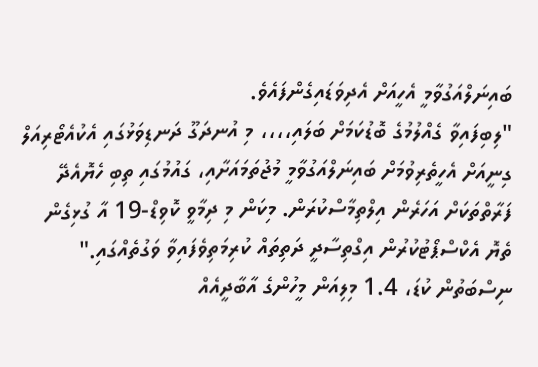ބައިނަލްއަގުވާމީ އެހީއަށް އެދިވަޑައިގެންފައެވެ.
"ލިބިފައިވާ ގެއްލުމުގެ ބޮޑުކަމަށް ބަލައި،،،، މި އުނދަގޫ ދަނޑިވަޅުގައި އެކުއެޓޯރިއަލް ގިނީއަށް އެހީތެރިވުމަށް ބައިނަލްއަގުވާމީ މުޖުތަމައަށާއި، ގައުމުގައި ތިބި ހެޔޮއެދޭ ފަރާތްތަކަށް އަހަރެން އިލްތިމާސްކުރަން. މިކަން މި ދިމާވީ ކޮވިޑް-19 އާ ގުޅިގެން ތެޔޮ އެކްސްޕޯޓުކުރުން އިގްތިސާދީ ދަތިތައް ކުރިމަތިވެފައިވާ ވަގުތެއްގައި."
ނިސްބަތުން ކުޑަ، 1.4 މިލިއަން މީހުންގެ އާބާދީއެއް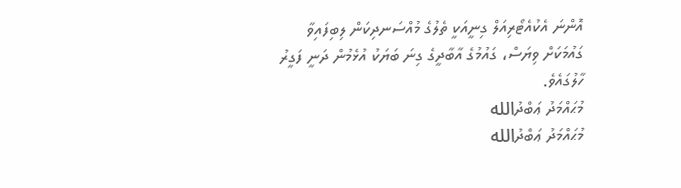އޮންނަ އެކުއެޓޯރިއަލް ގިނީއަކީ ތެލުގެ މުއްސަނދިކަން ލިބިފައިވާ ގައުމަކަށް ވިޔަސް، ގައުމުގެ އާބާދީގެ ގިނަ ބަޔަކު އުޅެމުން ދަނީ ފަގީރު ހާލުގައެވެ.
މުޙައްމަދު ޢަބްދުالله
މުޙައްމަދު ޢަބްދުالله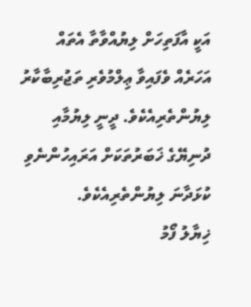އަކީ އާފަތިހަށް ލިޔުއްވާތާ އެތައް އަހަރެއް ވެފައިވާ ޢިލްމުވެރި ތަޖުރިބާކާރު ލިޔުންތެރިއެކެވެ. ދީނީ ލިޔުމާއި ދުނިޔޭގެ ޚަބަރުތަކަށް އަރައިހުންނެވި ކުޅަދާނަ ލިޔުންތެރިއެކެވެ.
ޚިޔާލު ފޯމު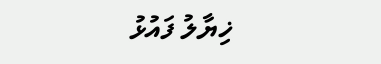ޚިޔާލު ފައުޅު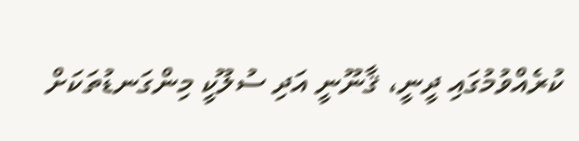ކުރެއްވުމުގައި ދީނީ، ޤާނޫނީ އަދި ސުލޫކީ މިންގަނޑުތަކަށް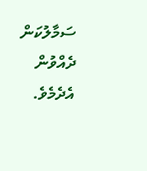ސަމާލުކަން ދެއްވުން އެދެމެވެ.